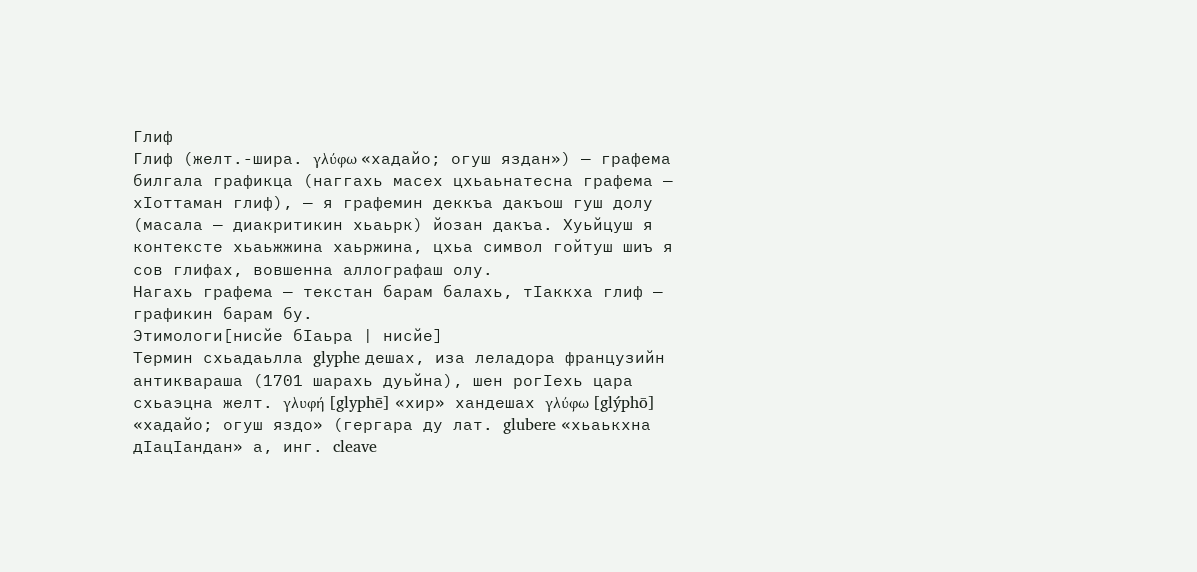Глиф
Глиф (желт.-шира. γλύφω «хадайо; огуш яздан») — графема билгала графикца (наггахь масех цхьаьнатесна графема — хӀоттаман глиф), — я графемин деккъа дакъош гуш долу (масала — диакритикин хьаьрк) йозан дакъа. Хуьйцуш я контексте хьаьжжина хаьржина, цхьа символ гойтуш шиъ я сов глифах, вовшенна аллографаш олу.
Нагахь графема — текстан барам балахь, тӀаккха глиф — графикин барам бу.
Этимологи[нисйе бӀаьра | нисйе]
Термин схьадаьлла glyphe дешах, иза леладора французийн антиквараша (1701 шарахь дуьйна), шен рогӀехь цара схьаэцна желт. γλυφή [glyphē] «хир» хандешах γλύφω [glýphō] «хадайо; огуш яздо» (гергара ду лат. glubere «хьаькхна дӀацӀандан» а, инг. cleave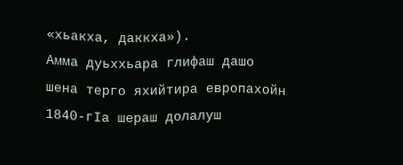«хьакха, даккха»).
Амма дуьххьара глифаш дашо шена терго яхийтира европахойн 1840-гӀа шераш долалуш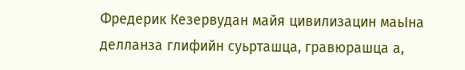Фредерик Кезервудан майя цивилизацин маьӀна делланза глифийн суьрташца, гравюрашца а,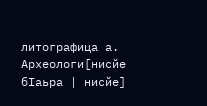литографица а.
Археологи[нисйе бӀаьра | нисйе]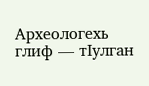Археологехь глиф — тӀулган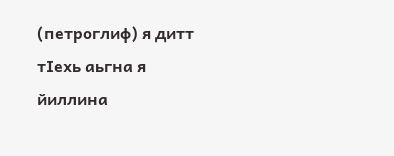(петроглиф) я дитт тӀехь аьгна я йиллина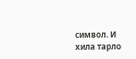символ. И хила тарло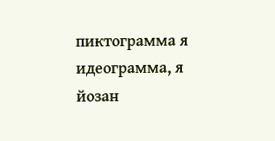пиктограмма я идеограмма, я йозан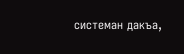системан дакъа,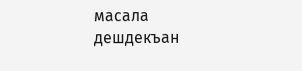масала дешдекъан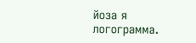йоза я логограмма.